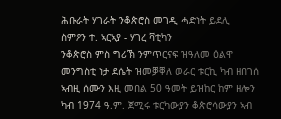ሕቡራት ሃገራት ንቆጵሮስ መገዲ ሓድነት ይደሊ
ስምዖን ተ. ኣርኣያ - ሃገረ ቫቲካን
ንቆጵሮስ ምስ ግሪኽ ንምጥርናፍ ዝዓለመ ዕልዋ መንግስቲ ነታ ደሴት ዝመቓቐለ ወራር ቱርኪ ካብ ዘበገሰ ኣብዚ ሰሙን እዚ መበል 50 ዓመት ይዝከር ከም ዘሎን ካብ 1974 ዓ.ም. ጀሚሩ ቱርካውያን ቆጵሮሳውያን ኣብ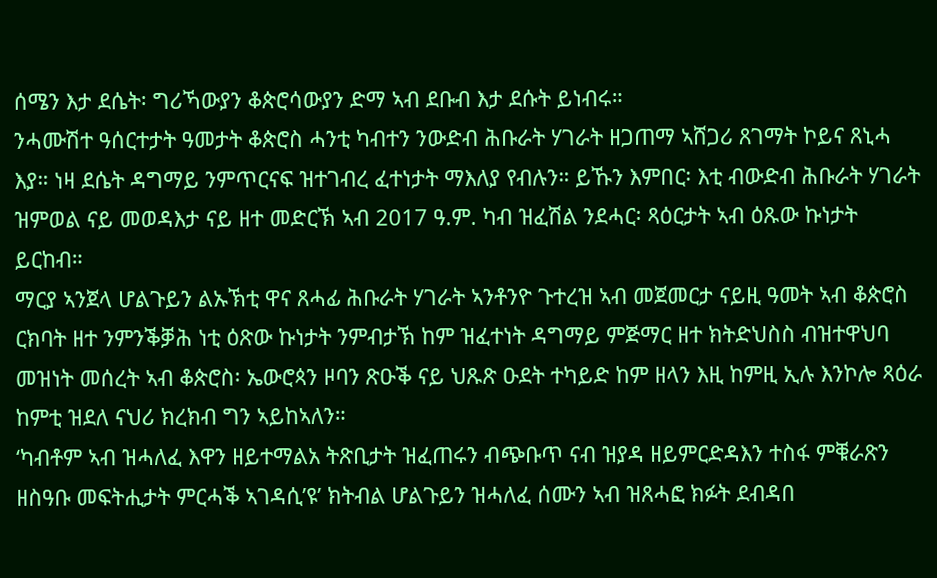ሰሜን እታ ደሴት፡ ግሪኻውያን ቆጵሮሳውያን ድማ ኣብ ደቡብ እታ ደሱት ይነብሩ።
ንሓሙሽተ ዓሰርተታት ዓመታት ቆጵሮስ ሓንቲ ካብተን ንውድብ ሕቡራት ሃገራት ዘጋጠማ ኣሸጋሪ ጸገማት ኮይና ጸኒሓ እያ። ነዛ ደሴት ዳግማይ ንምጥርናፍ ዝተገብረ ፈተነታት ማእለያ የብሉን። ይኹን እምበር፡ እቲ ብውድብ ሕቡራት ሃገራት ዝምወል ናይ መወዳእታ ናይ ዘተ መድርኽ ኣብ 2017 ዓ.ም. ካብ ዝፈሽል ንደሓር፡ ጻዕርታት ኣብ ዕጹው ኩነታት ይርከብ።
ማርያ ኣንጀላ ሆልጉይን ልኡኽቲ ዋና ጸሓፊ ሕቡራት ሃገራት ኣንቶንዮ ጉተረዝ ኣብ መጀመርታ ናይዚ ዓመት ኣብ ቆጵሮስ ርክባት ዘተ ንምንቕቓሕ ነቲ ዕጽው ኩነታት ንምብታኽ ከም ዝፈተነት ዳግማይ ምጅማር ዘተ ክትድህስስ ብዝተዋህባ መዝነት መሰረት ኣብ ቆጵሮስ፡ ኤውሮጳን ዞባን ጽዑቕ ናይ ህጹጽ ዑደት ተካይድ ከም ዘላን እዚ ከምዚ ኢሉ እንኮሎ ጻዕራ ከምቲ ዝደለ ናህሪ ክረክብ ግን ኣይከኣለን።
‘ካብቶም ኣብ ዝሓለፈ እዋን ዘይተማልአ ትጽቢታት ዝፈጠሩን ብጭቡጥ ናብ ዝያዳ ዘይምርድዳእን ተስፋ ምቑራጽን ዘስዓቡ መፍትሒታት ምርሓቕ ኣገዳሲ’ዩ’ ክትብል ሆልጉይን ዝሓለፈ ሰሙን ኣብ ዝጸሓፎ ክፉት ደብዳበ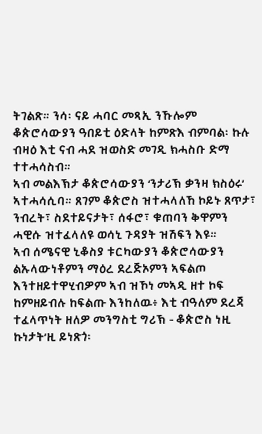ትገልጽ። ንሳ፡ ናይ ሓባር መጻኢ ንኹሎም ቆጵሮሳውያን ዓበይቲ ዕድላት ከምጽእ ብምባል፡ ኩሉ ብዛዕ እቲ ናብ ሓደ ዝወስድ መገዲ ክሓስቡ ድማ ተተሓሳስብ።
ኣብ መልእኽታ ቆጵሮሳውያን ‘ንታሪኽ ቃንዛ ክስዕሩ’ ኣተሓሳሲባ። ጸገም ቆጵሮስ ዝተሓላለኸ ኮይኑ ጸጥታ፣ ንብረት፣ ስደተይናታት፣ ሰፋሮ፣ ቁጠባን ቅዋምን ሓዊሱ ዝተፈላለዩ ወሳኒ ጉዳያት ዝሽፍን እዩ።
ኣብ ሰሜናዊ ኒቆስያ ቱርካውያን ቆጵሮሳውያን ልኡላውነቶምን ማዕረ ደረጅኦምን ኣፍልጦ እንተዘይተዋሂብዎም ኣብ ዝኾነ መኣዲ ዘተ ኮፍ ከምዘይብሉ ከፍልጡ እንከለዉ፥ እቲ ብዓለም ደረጃ ተፈላጥነት ዘለዎ መንግስቲ ግሪኽ - ቆጵሮስ ነዚ ኩነታት’ዚ ይነጽጎ፡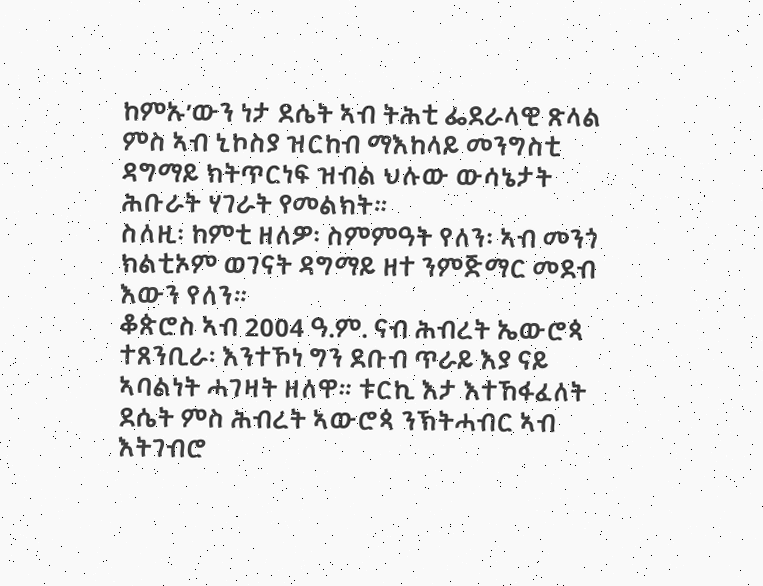ከምኡ’ውን ነታ ደሴት ኣብ ትሕቲ ፌደራላዊ ጽላል ምስ ኣብ ኒኮስያ ዝርከብ ማእከላይ መንግስቲ ዳግማይ ክትጥርነፍ ዝብል ህሉው ውሳኔታት ሕቡራት ሃገራት የመልክት።
ስለዚ፡ ከምቲ ዘለዎ፡ ስምምዓት የለን፡ ኣብ መንጎ ክልቲኦም ወገናት ዳግማይ ዘተ ንምጅማር መደብ እውን የለን።
ቆጵሮስ ኣብ 2004 ዓ.ም. ናብ ሕብረት ኤውሮጳ ተጸንቢራ፡ እንተኾነ ግን ደቡብ ጥራይ እያ ናይ ኣባልነት ሓገዛት ዘለዋ። ቱርኪ እታ እተኸፋፈለት ደሴት ምስ ሕብረት ኣውሮጳ ንኽትሓብር ኣብ እትገብሮ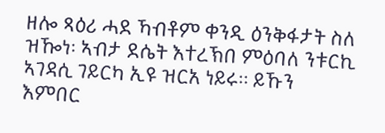ዘሎ ጻዕሪ ሓደ ኻብቶም ቀንዲ ዕንቅፋታት ስለ ዝዀነ፡ ኣብታ ደሴት እተረኽበ ምዕባለ ንቱርኪ ኣገዳሲ ገይርካ ኢዩ ዝርአ ነይሩ። ይኹን እምበር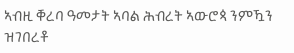ኣብዚ ቐረባ ዓመታት ኣባል ሕብረት ኣውሮጳ ንምዃን ዝገበረቶ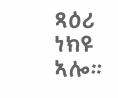ጻዕሪ ነክዩ ኣሎ።